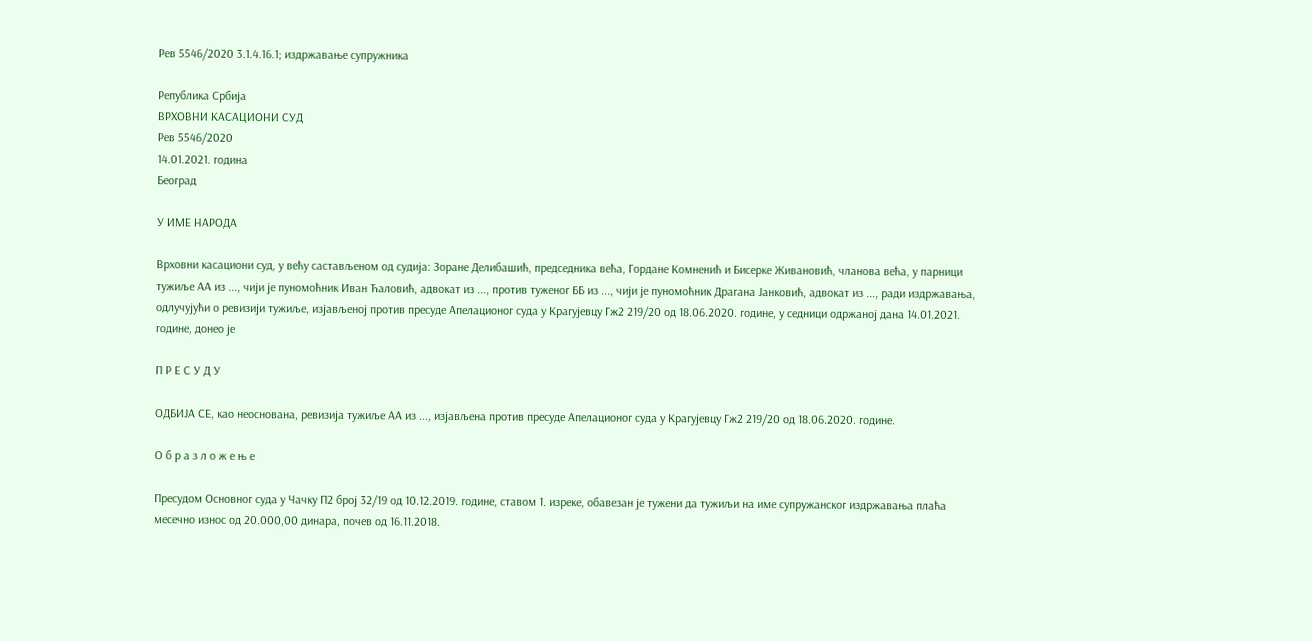Рев 5546/2020 3.1.4.16.1; издржавање супружника

Република Србија
ВРХОВНИ КАСАЦИОНИ СУД
Рев 5546/2020
14.01.2021. година
Београд

У ИМЕ НАРОДА

Врховни касациони суд, у већу састављеном од судија: Зоране Делибашић, председника већа, Гордане Комненић и Бисерке Живановић, чланова већа, у парници тужиље АА из ..., чији је пуномоћник Иван Ћаловић, адвокат из ..., против туженог ББ из ..., чији је пуномоћник Драгана Јанковић, адвокат из ..., ради издржавања, одлучујући о ревизији тужиље, изјављеној против пресуде Апелационог суда у Крагујевцу Гж2 219/20 од 18.06.2020. године, у седници одржаној дана 14.01.2021. године, донео је

П Р Е С У Д У

ОДБИЈА СЕ, као неоснована, ревизија тужиље АА из ..., изјављена против пресуде Апелационог суда у Крагујевцу Гж2 219/20 од 18.06.2020. године.

О б р а з л о ж е њ е

Пресудом Основног суда у Чачку П2 број 32/19 од 10.12.2019. године, ставом 1. изреке, обавезан је тужени да тужиљи на име супружанског издржавања плаћа месечно износ од 20.000,00 динара, почев од 16.11.2018.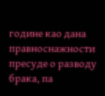године као дана правноснажности пресуде о разводу брака, па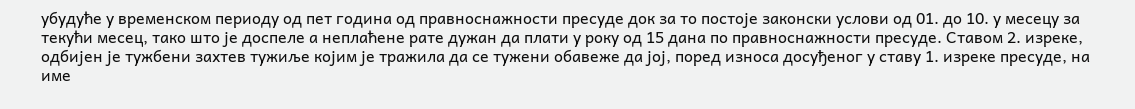убудуће у временском периоду од пет година од правноснажности пресуде док за то постоје законски услови од 01. до 10. у месецу за текући месец, тако што је доспеле а неплаћене рате дужан да плати у року од 15 дана по правноснажности пресуде. Ставом 2. изреке, одбијен је тужбени захтев тужиље којим је тражила да се тужени обавеже да јој, поред износа досуђеног у ставу 1. изреке пресуде, на име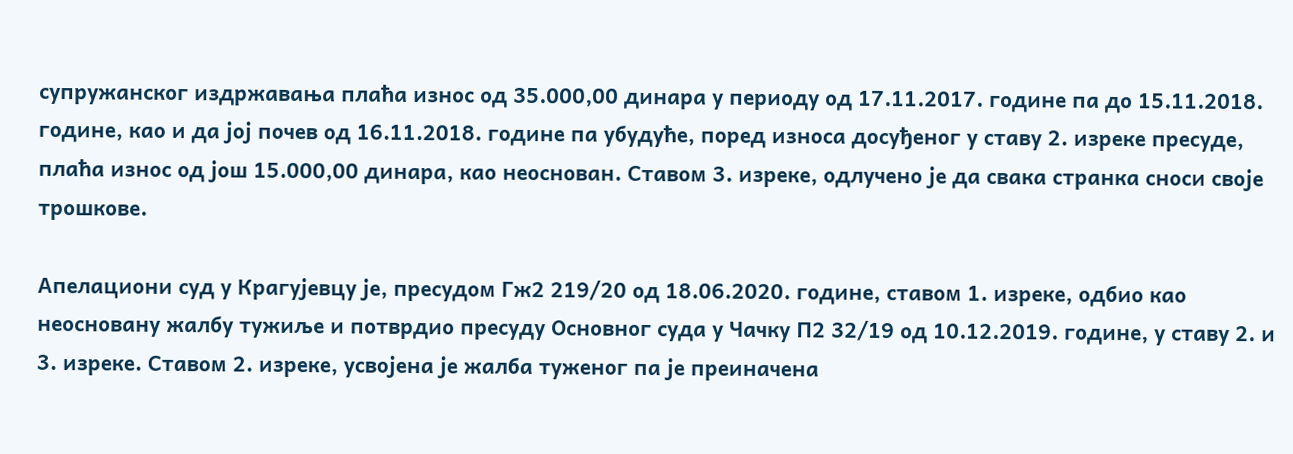супружанског издржавања плаћа износ од 35.000,00 динара у периоду од 17.11.2017. године па до 15.11.2018. године, као и да јој почев од 16.11.2018. године па убудуће, поред износа досуђеног у ставу 2. изреке пресуде, плаћа износ од још 15.000,00 динара, као неоснован. Ставом 3. изреке, одлучено је да свака странка сноси своје трошкове.

Апелациони суд у Крагујевцу је, пресудом Гж2 219/20 од 18.06.2020. године, ставом 1. изреке, одбио као неосновану жалбу тужиље и потврдио пресуду Основног суда у Чачку П2 32/19 од 10.12.2019. године, у ставу 2. и 3. изреке. Ставом 2. изреке, усвојена је жалба туженог па је преиначена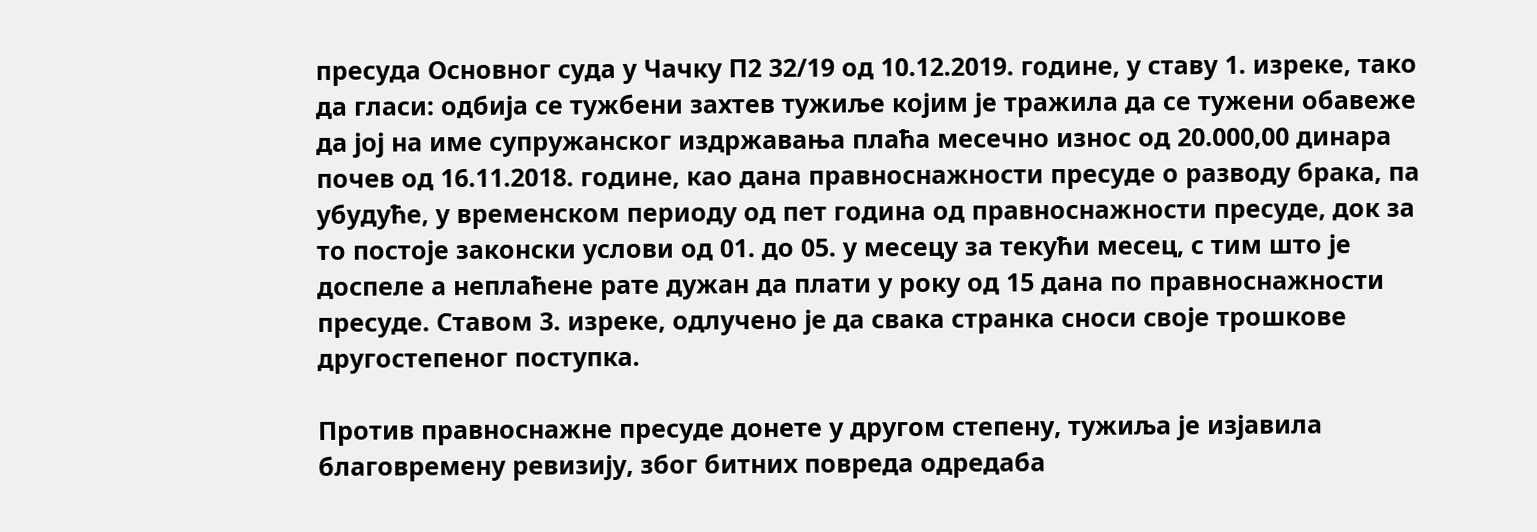пресуда Основног суда у Чачку П2 32/19 од 10.12.2019. године, у ставу 1. изреке, тако да гласи: одбија се тужбени захтев тужиље којим је тражила да се тужени обавеже да јој на име супружанског издржавања плаћа месечно износ од 20.000,00 динара почев од 16.11.2018. године, као дана правноснажности пресуде о разводу брака, па убудуће, у временском периоду од пет година од правноснажности пресуде, док за то постоје законски услови од 01. до 05. у месецу за текући месец, с тим што је доспеле а неплаћене рате дужан да плати у року од 15 дана по правноснажности пресуде. Ставом 3. изреке, одлучено је да свака странка сноси своје трошкове другостепеног поступка.

Против правноснажне пресуде донете у другом степену, тужиља је изјавила благовремену ревизију, због битних повреда одредаба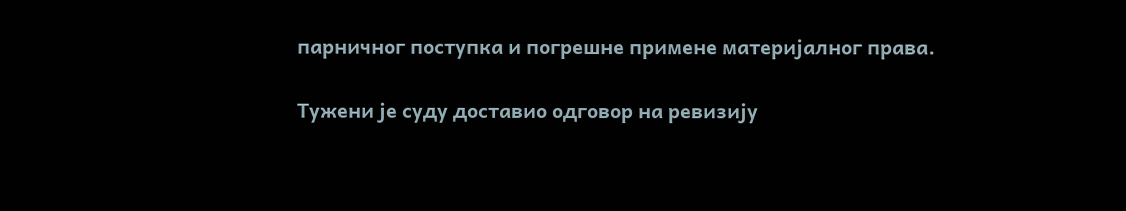парничног поступка и погрешне примене материјалног права.

Тужени је суду доставио одговор на ревизију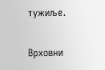тужиље.

Врховни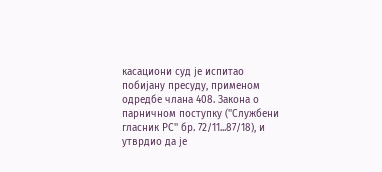касациони суд је испитао побијану пресуду, применом одредбе члана 408. Закона о парничном поступку (''Службени гласник РС'' бр. 72/11...87/18), и утврдио да је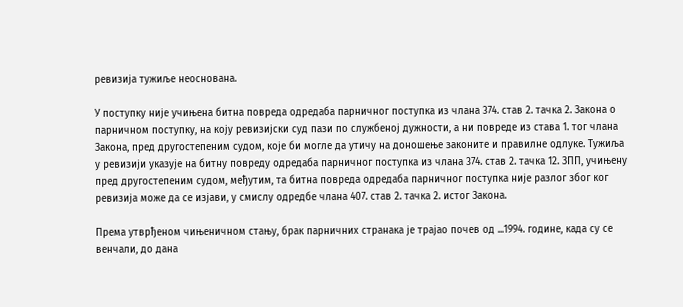ревизија тужиље неоснована.

У поступку није учињена битна повреда одредаба парничног поступка из члана 374. став 2. тачка 2. Закона о парничном поступку, на коју ревизијски суд пази по службеној дужности, а ни повреде из става 1. тог члана Закона, пред другостепеним судом, које би могле да утичу на доношење законите и правилне одлуке. Тужиља у ревизији указује на битну повреду одредаба парничног поступка из члана 374. став 2. тачка 12. ЗПП, учињену пред другостепеним судом, међутим, та битна повреда одредаба парничног поступка није разлог због ког ревизија може да се изјави, у смислу одредбе члана 407. став 2. тачка 2. истог Закона.

Према утврђеном чињеничном стању, брак парничних странака је трајао почев од ...1994. године, када су се венчали, до дана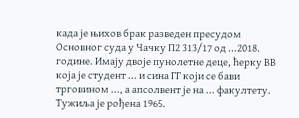када је њихов брак разведен пресудом Основног суда у Чачку П2 313/17 од ...2018. године. Имају двоје пунолетне деце, ћерку ВВ која је студент ... и сина ГГ који се бави трговином ..., а апсолвент је на ... факултету. Тужиља је рођена 1965.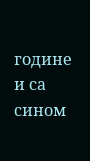године и са сином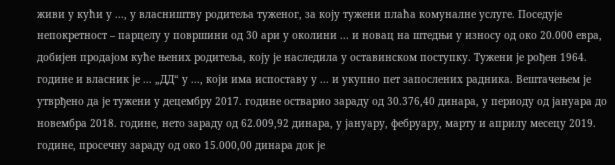живи у кући у ..., у власништву родитеља туженог, за коју тужени плаћа комуналне услуге. Поседује непокретност – парцелу у површини од 30 ари у околини ... и новац на штедњи у износу од око 20.000 евра, добијен продајом куће њених родитеља, коју је наследила у оставинском поступку. Тужени је рођен 1964. године и власник је ... „ДД“ у ..., који има испоставу у ... и укупно пет запослених радника. Вештачењем је утврђено да је тужени у децембру 2017. године остварио зараду од 30.376,40 динара, у периоду од јануара до новембра 2018. године, нето зараду од 62.009,92 динара, у јануару, фебруару, марту и априлу месецу 2019. године, просечну зараду од око 15.000,00 динара док је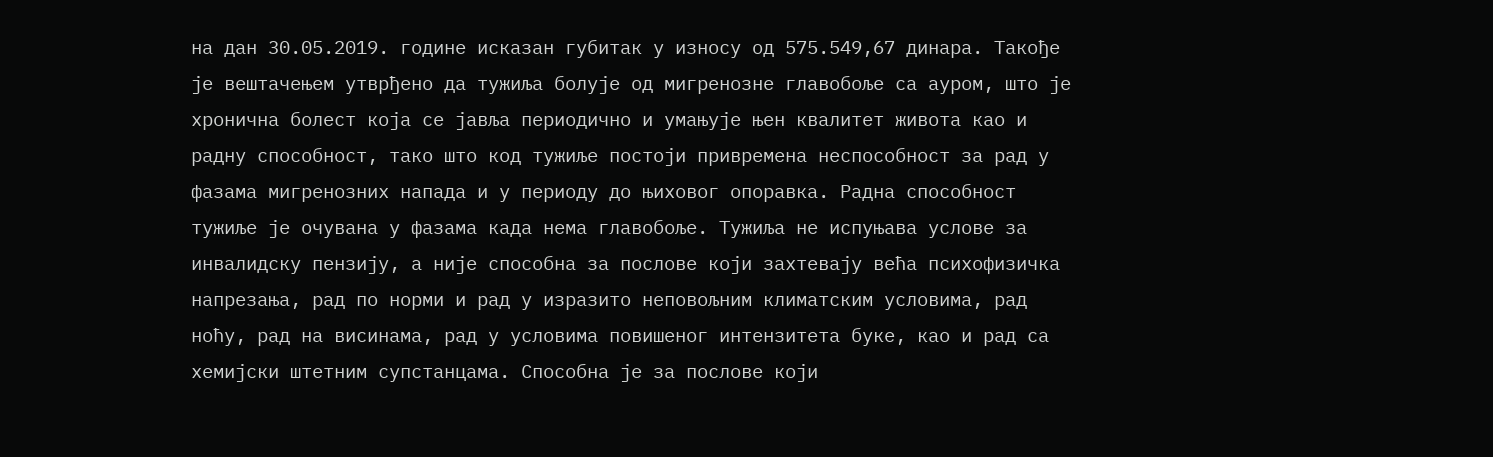на дан 30.05.2019. године исказан губитак у износу од 575.549,67 динара. Такође је вештачењем утврђено да тужиља болује од мигренозне главобоље са ауром, што је хронична болест која се јавља периодично и умањује њен квалитет живота као и радну способност, тако што код тужиље постоји привремена неспособност за рад у фазама мигренозних напада и у периоду до њиховог опоравка. Радна способност тужиље је очувана у фазама када нема главобоље. Тужиља не испуњава услове за инвалидску пензију, а није способна за послове који захтевају већа психофизичка напрезања, рад по норми и рад у изразито неповољним климатским условима, рад ноћу, рад на висинама, рад у условима повишеног интензитета буке, као и рад са хемијски штетним супстанцама. Способна је за послове који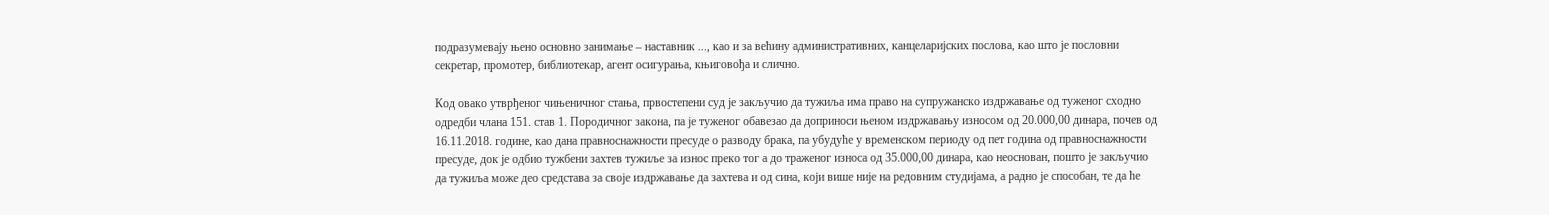подразумевају њено основно занимање – наставник ..., као и за већину административних, канцеларијских послова, као што је пословни секретар, промотер, библиотекар, агент осигурања, књиговођа и слично.

Код овако утврђеног чињеничног стања, првостепени суд је закључио да тужиља има право на супружанско издржавање од туженог сходно одредби члана 151. став 1. Породичног закона, па је туженог обавезао да доприноси њеном издржавању износом од 20.000,00 динара, почев од 16.11.2018. године, као дана правноснажности пресуде о разводу брака, па убудуће у временском периоду од пет година од правноснажности пресуде, док је одбио тужбени захтев тужиље за износ преко тог а до траженог износа од 35.000,00 динара, као неоснован, пошто је закључио да тужиља може део средстава за своје издржавање да захтева и од сина, који више није на редовним студијама, а радно је способан, те да ће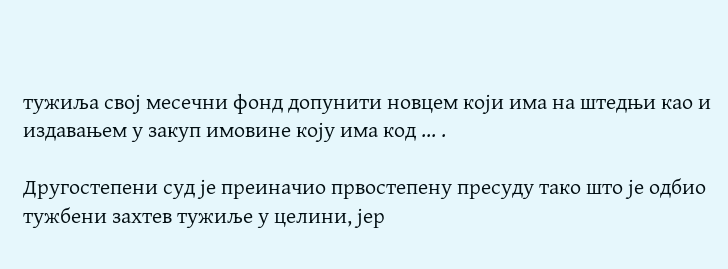тужиља свој месечни фонд допунити новцем који има на штедњи као и издавањем у закуп имовине коју има код ... .

Другостепени суд је преиначио првостепену пресуду тако што је одбио тужбени захтев тужиље у целини, јер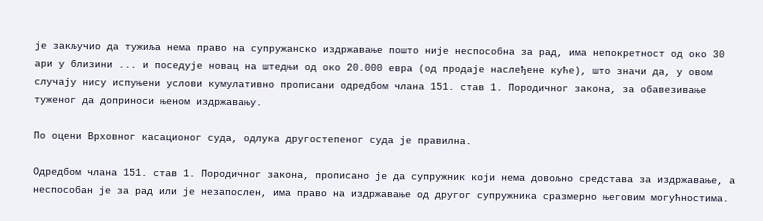је закључио да тужиља нема право на супружанско издржавање пошто није неспособна за рад, има непокретност од око 30 ари у близини ... и поседује новац на штедњи од око 20.000 евра (од продаје наслеђене куће), што значи да, у овом случају нису испуњени услови кумулативно прописани одредбом члана 151. став 1. Породичног закона, за обавезивање туженог да доприноси њеном издржавању.

По оцени Врховног касационог суда, одлука другостепеног суда је правилна.

Одредбом члана 151. став 1. Породичног закона, прописано је да супружник који нема довољно средстава за издржавање, а неспособан је за рад или је незапослен, има право на издржавање од другог супружника сразмерно његовим могућностима.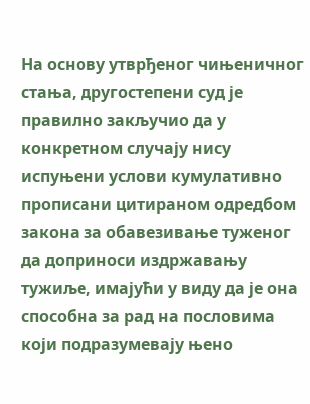На основу утврђеног чињеничног стања, другостепени суд је правилно закључио да у конкретном случају нису испуњени услови кумулативно прописани цитираном одредбом закона за обавезивање туженог да доприноси издржавању тужиље, имајући у виду да је она способна за рад на пословима који подразумевају њено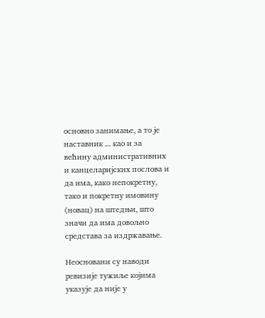основно занимање, а то је наставник ... као и за већину административних и канцеларијских послова и да има, како непокретну, тако и покретну имовину (новац) на штедњи, што значи да има довољно средстава за издржавање.

Неосновани су наводи ревизије тужиље којима указује да није у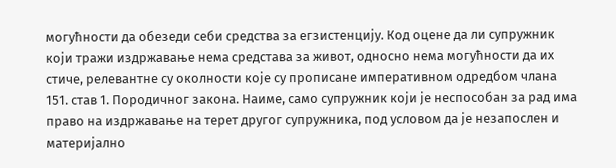могућности да обезеди себи средства за егзистенцију. Код оцене да ли супружник који тражи издржавање нема средстава за живот, односно нема могућности да их стиче, релевантне су околности које су прописане императивном одредбом члана 151. став 1. Породичног закона. Наиме, само супружник који је неспособан за рад има право на издржавање на терет другог супружника, под условом да је незапослен и материјално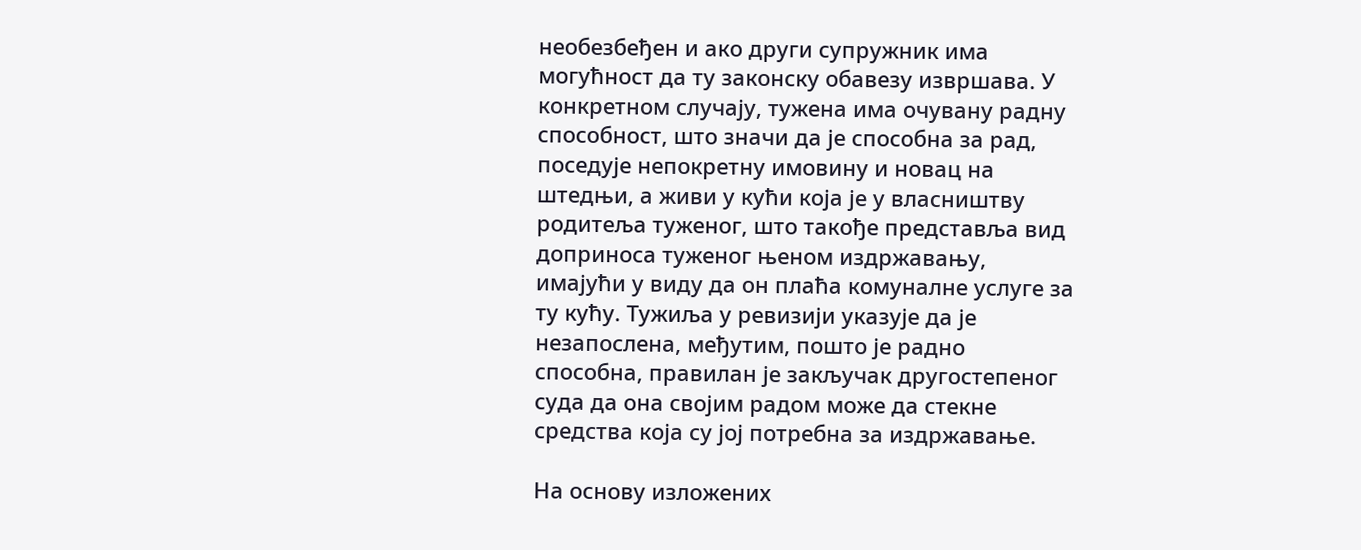необезбеђен и ако други супружник има могућност да ту законску обавезу извршава. У конкретном случају, тужена има очувану радну способност, што значи да је способна за рад, поседује непокретну имовину и новац на штедњи, а живи у кући која је у власништву родитеља туженог, што такође представља вид доприноса туженог њеном издржавању, имајући у виду да он плаћа комуналне услуге за ту кућу. Тужиља у ревизији указује да је незапослена, међутим, пошто је радно способна, правилан је закључак другостепеног суда да она својим радом може да стекне средства која су јој потребна за издржавање.

На основу изложених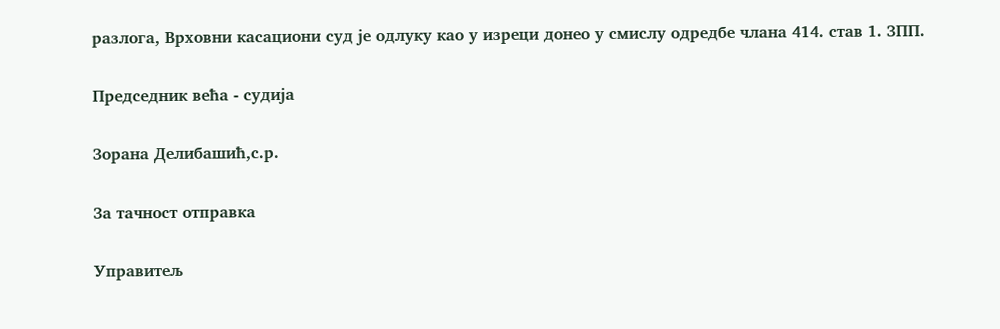разлога, Врховни касациони суд је одлуку као у изреци донео у смислу одредбе члана 414. став 1. ЗПП.

Председник већа - судија

Зорана Делибашић,с.р.

За тачност отправка

Управитељ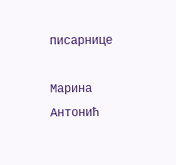писарнице

Марина Антонић